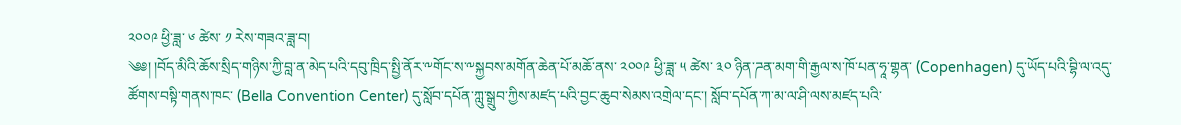༢༠༠༩ ཕྱི་ཟླ་ ༦ ཚེས་ ༡ རེས་གཟའ་ཟླ་བ།
༄༅། །བོད་མིའི་ཆོས་སྲིད་གཉིས་ཀྱི་བླ་ན་མེད་པའི་དབུ་ཁྲིད་སྤྱི་ནོར་༸གོང་ས་༸སྐྱབས་མགོན་ཆེན་པོ་མཆོ་ནས་ ༢༠༠༩ ཕྱི་ཟླ་ ༥ ཚེས་ ༣༠ ཉིན་ཌན་མག་གི་རྒྱལ་ས་ཁོ་པན་ཧཱ་གྷན་ (Copenhagen) དུ་ཡོད་པའི་བྷི་ལ་འདུ་ཚོགས་བསྟི་གནས་ཁང་ (Bella Convention Center) དུ་སློབ་དཔོན་ཀླུ་སྒྲུབ་ཀྱིས་མཛད་པའི་བྱང་ཆུབ་སེམས་འགྲེལ་དང་། སློབ་དཔོན་ཀ་མ་ལ་ཤི་ལས་མཛད་པའི་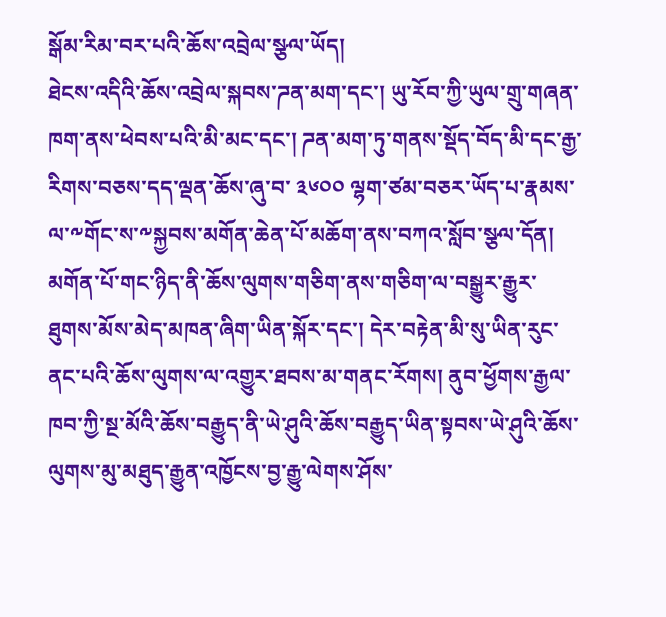སྒོམ་རིམ་བར་པའི་ཆོས་འབྲེལ་སྩལ་ཡོད།
ཐེངས་འདིའི་ཆོས་འབྲེལ་སྐབས་ཌན་མག་དང་། ཡུ་རོབ་ཀྱི་ཡུལ་གྲུ་གཞན་ཁག་ནས་ཕེབས་པའི་མི་མང་དང་། ཌན་མག་ཏུ་གནས་སྡོད་བོད་མི་དང་རྒྱ་རིགས་བཅས་དད་ལྡན་ཆོས་ཞུ་བ་ ༣༦༠༠ ལྷག་ཙམ་བཅར་ཡོད་པ་རྣམས་ལ་༸གོང་ས་༸སྐྱབས་མགོན་ཆེན་པོ་མཆོག་ནས་བཀའ་སློབ་སྩལ་དོན། མགོན་པོ་གང་ཉིད་ནི་ཆོས་ལུགས་གཅིག་ནས་གཅིག་ལ་བསྒྱུར་རྒྱུར་ཐུགས་མོས་མེད་མཁན་ཞིག་ཡིན་སྐོར་དང་། དེར་བརྟེན་མི་སུ་ཡིན་རུང་ནང་པའི་ཆོས་ལུགས་ལ་འགྱུར་ཐབས་མ་གནང་རོགས། ནུབ་ཕྱོགས་རྒྱལ་ཁབ་ཀྱི་སྔ་མོའི་ཆོས་བརྒྱུད་ནི་ཡེ་ཤུའི་ཆོས་བརྒྱུད་ཡིན་སྟབས་ཡེ་ཤུའི་ཆོས་ལུགས་མུ་མཐུད་རྒྱུན་འཁྱོངས་བྱ་རྒྱུ་ལེགས་ཤོས་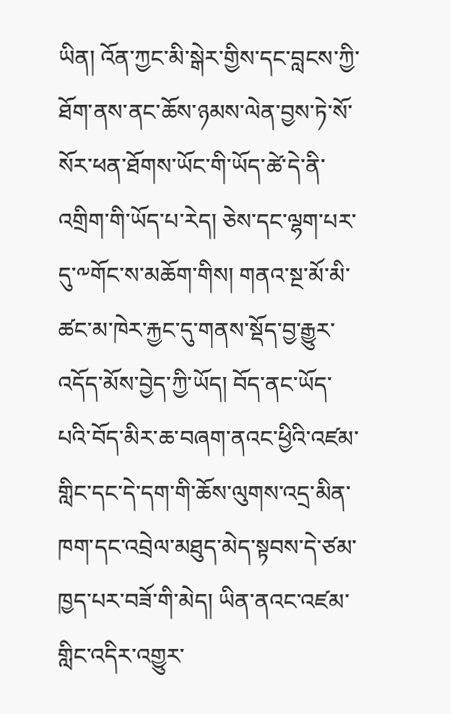ཡིན། འོན་ཀྱང་མི་སྒེར་གྱིས་དང་བླངས་ཀྱི་ཐོག་ནས་ནང་ཆོས་ཉམས་ལེན་བྱས་ཏེ་སོ་སོར་ཕན་ཐོགས་ཡོང་གི་ཡོད་ཚེ་དེ་ནི་འགྲིག་གི་ཡོད་པ་རེད། ཅེས་དང་ལྷག་པར་དུ་༸གོང་ས་མཆོག་གིས། གནའ་སྔ་མོ་མི་ཚང་མ་ཁེར་རྐྱང་དུ་གནས་སྡོད་བྱ་རྒྱུར་འདོད་མོས་བྱེད་ཀྱི་ཡོད། བོད་ནང་ཡོད་པའི་བོད་མིར་ཆ་བཞག་ནའང་ཕྱིའི་འཛམ་གླིང་དང་དེ་དག་གི་ཆོས་ལུགས་འདྲ་མིན་ཁག་དང་འབྲེལ་མཐུད་མེད་སྟབས་དེ་ཙམ་ཁྱད་པར་བཟོ་གི་མེད། ཡིན་ནའང་འཛམ་གླིང་འདིར་འགྱུར་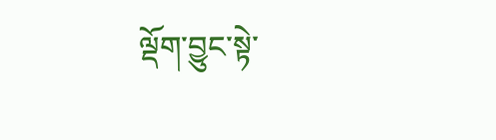ལྡོག་བྱུང་སྟེ་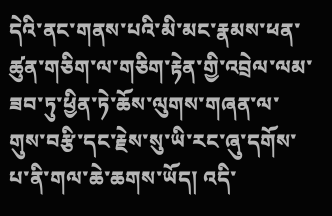དེའི་ནང་གནས་པའི་མི་མང་རྣམས་ཕན་ཚུན་གཅིག་ལ་གཅིག་རྟེན་གྱི་འབྲེལ་ལམ་ཟབ་ཏུ་ཕྱིན་ཏེ་ཆོས་ལུགས་གཞན་ལ་གུས་བརྩི་དང་རྗེས་སུ་ཡི་རང་ཞུ་དགོས་པ་ནི་གལ་ཆེ་ཆགས་ཡོད། འདི་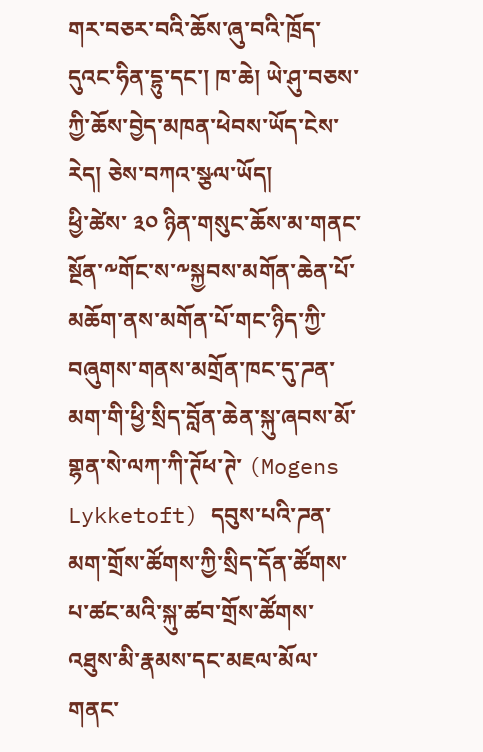གར་བཅར་བའི་ཆོས་ཞུ་བའི་ཁྲོད་དུའང་ཧིན་དྷུ་དང་། ཁ་ཆེ། ཡེ་ཤུ་བཅས་ཀྱི་ཆོས་བྱེད་མཁན་ཕེབས་ཡོད་ངེས་རེད། ཅེས་བཀའ་སྩལ་ཡོད།
ཕྱི་ཚེས་ ༣༠ ཉིན་གསུང་ཆོས་མ་གནང་སྔོན་༸གོང་ས་༸སྐྱབས་མགོན་ཆེན་པོ་མཆོག་ནས་མགོན་པོ་གང་ཉིད་ཀྱི་བཞུགས་གནས་མགྲོན་ཁང་དུ་ཌན་མག་གི་ཕྱི་སྲིད་བློན་ཆེན་སྐུ་ཞབས་མོ་གྷན་སེ་ལཀ་ཀི་ཊོཕ་ཊེ་ (Mogens Lykketoft) དབུས་པའི་ཌན་མག་གྲོས་ཚོགས་ཀྱི་སྲིད་དོན་ཚོགས་པ་ཚང་མའི་སྐུ་ཚབ་གྲོས་ཚོགས་འཐུས་མི་རྣམས་དང་མཇལ་མོལ་གནང་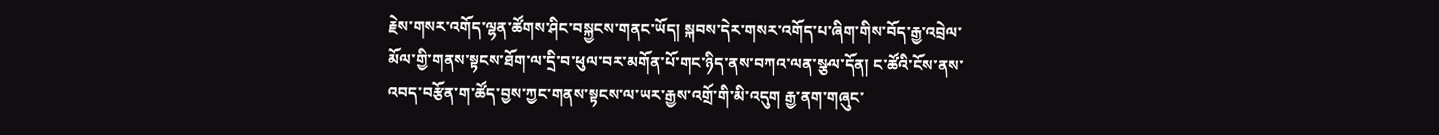རྗེས་གསར་འགོད་ལྷན་ཚོགས་ཤིང་བསྐྱངས་གནང་ཡོད། སྐབས་དེར་གསར་འགོད་པ་ཞིག་གིས་བོད་རྒྱ་འབྲེལ་མོལ་གྱི་གནས་སྟངས་ཐོག་ལ་དྲི་བ་ཕུལ་བར་མགོན་པོ་གང་ཉིད་ནས་བཀའ་ལན་སྩལ་དོན། ང་ཚོའི་ངོས་ནས་འབད་བརྩོན་ག་ཚོད་བྱས་ཀྱང་གནས་སྟངས་ལ་ཡར་རྒྱས་འགྲོ་གི་མི་འདུག རྒྱ་ནག་གཞུང་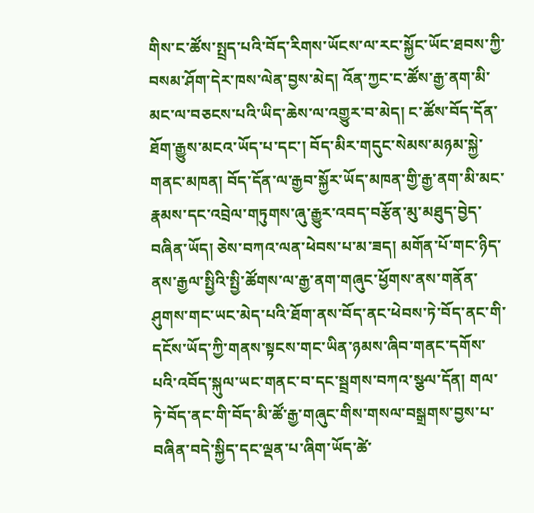གིས་ང་ཚོས་སྤྲད་པའི་བོད་རིགས་ཡོངས་ལ་རང་སྐྱོང་ཡོང་ཐབས་ཀྱི་བསམ་ཤོག་དེར་ཁས་ལེན་བྱས་མེད། འོན་ཀྱང་ང་ཚོས་རྒྱ་ནག་མི་མང་ལ་བཅངས་པའི་ཡིད་ཆེས་ལ་འགྱུར་བ་མེད། ང་ཚོས་བོད་དོན་ཐོག་རྒྱུས་མངའ་ཡོད་པ་དང་། བོད་མིར་གདུང་སེམས་མཉམ་སྐྱེ་གནང་མཁན། བོད་དོན་ལ་རྒྱབ་སྐྱོར་ཡོད་མཁན་གྱི་རྒྱ་ནག་མི་མང་རྣམས་དང་འབྲེལ་གཏུགས་ཞུ་རྒྱུར་འབད་བརྩོན་མུ་མཐུད་བྱེད་བཞིན་ཡོད། ཅེས་བཀའ་ལན་ཕེབས་པ་མ་ཟད། མགོན་པོ་གང་ཉིད་ནས་རྒྱལ་སྤྱིའི་སྤྱི་ཚོགས་ལ་རྒྱ་ནག་གཞུང་ཕྱོགས་ནས་གནོན་ཤུགས་གང་ཡང་མེད་པའི་ཐོག་ནས་བོད་ནང་ཕེབས་ཏེ་བོད་ནང་གི་དངོས་ཡོད་ཀྱི་གནས་སྟངས་གང་ཡིན་ཉམས་ཞིབ་གནང་དགོས་པའི་འབོད་སྐུལ་ཡང་གནང་བ་དང་སྦྲགས་བཀའ་སྩལ་དོན། གལ་ཏེ་བོད་ནང་གི་བོད་མི་ཚོ་རྒྱ་གཞུང་གིས་གསལ་བསྒྲགས་བྱས་པ་བཞིན་བདེ་སྐྱིད་དང་ལྡན་པ་ཞིག་ཡོད་ཚེ་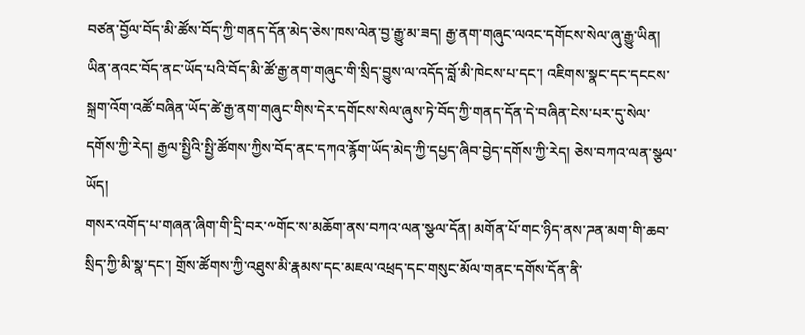བཙན་བྱོལ་བོད་མི་ཚོས་བོད་ཀྱི་གནད་དོན་མེད་ཅེས་ཁས་ལེན་བྱ་རྒྱུ་མ་ཟད། རྒྱ་ནག་གཞུང་ལའང་དགོངས་སེལ་ཞུ་རྒྱུ་ཡིན། ཡིན་ནའང་བོད་ནང་ཡོད་པའི་བོད་མི་ཚོ་རྒྱ་ནག་གཞུང་གི་སྲིད་བྱུས་ལ་འདོད་བློ་མི་ཁེངས་པ་དང་། འཇིགས་སྣང་དང་དངངས་སྐྲག་འོག་འཚོ་བཞིན་ཡོད་ཚེ་རྒྱ་ནག་གཞུང་གིས་དེར་དགོངས་སེལ་ཞུས་ཏེ་བོད་ཀྱི་གནད་དོན་དེ་བཞིན་ངེས་པར་དུ་སེལ་དགོས་ཀྱི་རེད། རྒྱལ་སྤྱིའི་སྤྱི་ཚོགས་ཀྱིས་བོད་ནང་དཀའ་རྙོག་ཡོད་མེད་ཀྱི་དཔྱད་ཞིབ་བྱེད་དགོས་ཀྱི་རེད། ཅེས་བཀའ་ལན་སྩལ་ཡོད།
གསར་འགོད་པ་གཞན་ཞིག་གི་དྲི་བར་༸གོང་ས་མཆོག་ནས་བཀའ་ལན་སྩལ་དོན། མགོན་པོ་གང་ཉིད་ནས་ཌན་མག་གི་ཆབ་སྲིད་ཀྱི་མི་སྣ་དང་། གྲོས་ཚོགས་ཀྱི་འཐུས་མི་རྣམས་དང་མཇལ་འཕྲད་དང་གསུང་མོལ་གནང་དགོས་དོན་ནི་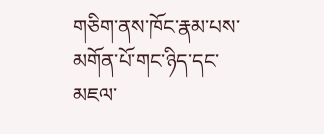གཅིག་ནས་ཁོང་རྣམ་པས་མགོན་པོ་གང་ཉིད་དང་མཇལ་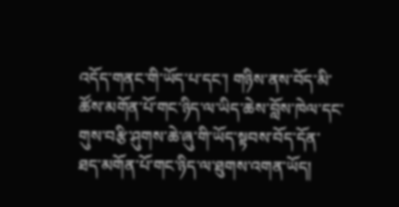འདོད་གནང་གི་ཡོད་པ་དང་། གཉིས་ནས་བོད་མི་ཚོས་མགོན་པོ་གང་ཉིད་ལ་ཡིད་ཆེས་བློས་ཁེལ་དང་གུས་བརྩི་ཤུགས་ཆེ་ཞུ་གི་ཡོད་སྟབས་བོད་དོན་ཐད་མགོན་པོ་གང་ཉིད་ལ་ཐུགས་འགན་ཡོད།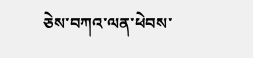ཅེས་བཀའ་ལན་ཕེབས་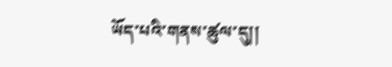ཡོད་པའི་གནས་ཚུལ་དུ།།